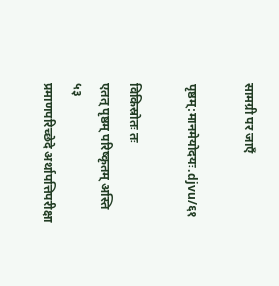सामग्री पर जाएँ

पृष्ठम्:मानमेयोदयः.djvu/६१

विकिस्रोतः तः
एतत् पृष्ठम् परिष्कृतम् अस्ति
५३
प्रमाणपरिच्छेदे अर्थापत्तिपरीक्षा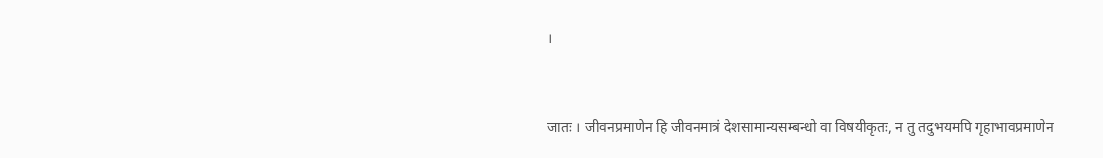।


जातः । जीवनप्रमाणेन हि जीवनमात्रं देशसामान्यसम्बन्धो वा विषयीकृतः, न तु तदुभयमपि गृहाभावप्रमाणेन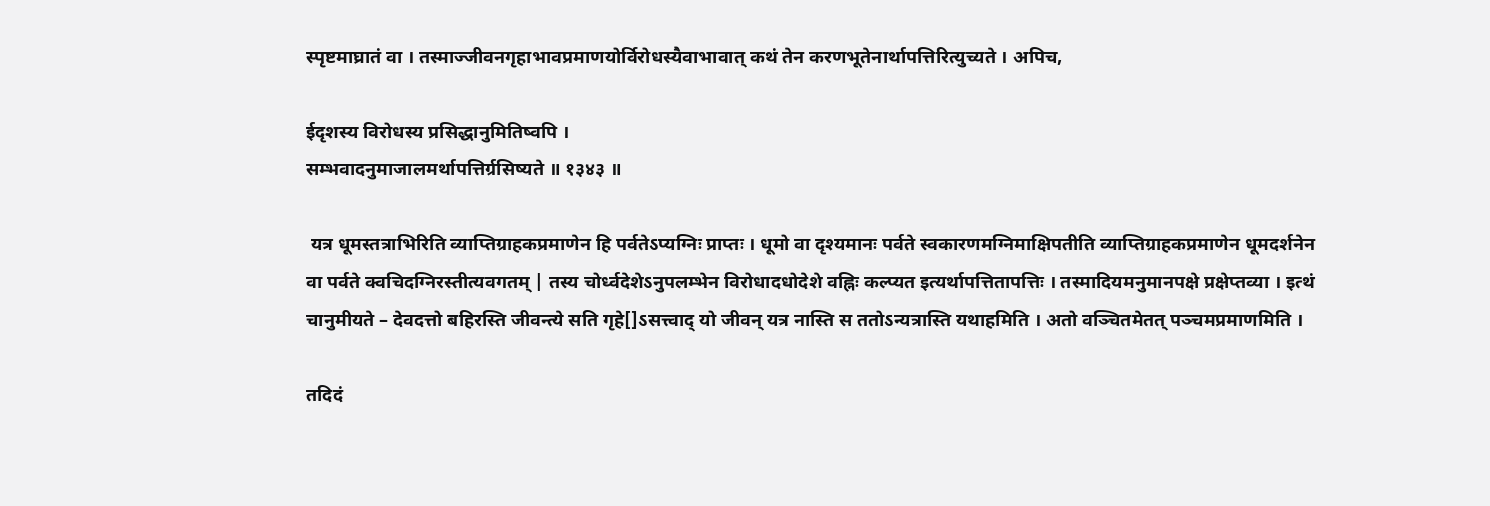स्पृष्टमाघ्रातं वा । तस्माज्जीवनगृहाभावप्रमाणयोर्विरोधस्यैवाभावात् कथं तेन करणभूतेनार्थापत्तिरित्युच्यते । अपिच,

ईदृशस्य विरोधस्य प्रसिद्धानुमितिष्वपि ।
सम्भवादनुमाजालमर्थापत्तिर्ग्रसिष्यते ॥ १३४३ ॥

 यत्र धूमस्तत्राभिरिति व्याप्तिग्राहकप्रमाणेन हि पर्वतेऽप्यग्निः प्राप्तः । धूमो वा दृश्यमानः पर्वते स्वकारणमग्निमाक्षिपतीति व्याप्तिग्राहकप्रमाणेन धूमदर्शनेन वा पर्वते क्वचिदग्निरस्तीत्यवगतम् | तस्य चोर्ध्वदेशेऽनुपलम्भेन विरोधादधोदेशे वह्निः कल्प्यत इत्यर्थापत्तितापत्तिः । तस्मादियमनुमानपक्षे प्रक्षेप्तव्या । इत्थं चानुमीयते – देवदत्तो बहिरस्ति जीवन्त्ये सति गृहे[]ऽसत्त्वाद् यो जीवन् यत्र नास्ति स ततोऽन्यत्रास्ति यथाहमिति । अतो वञ्चितमेतत् पञ्चमप्रमाणमिति ।

तदिदं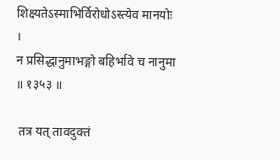शिक्ष्यतेऽस्माभिर्विरोधोऽस्त्येव मानयोः ।
न प्रसिद्धानुमाभङ्गो बहिर्भावे च नानुमा ॥ १३५३ ॥

 तत्र यत् तावदुक्तं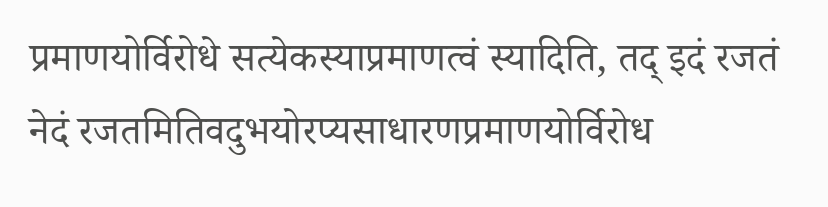प्रमाणयोर्विरोधे सत्येकस्याप्रमाणत्वं स्यादिति, तद् इदं रजतं नेदं रजतमितिवदुभयोरप्यसाधारणप्रमाणयोर्विरोध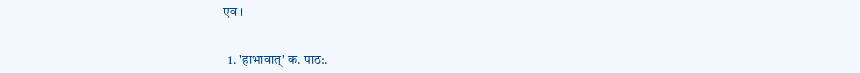एव ।


  1. 'हाभावात्' क. पाठ:.